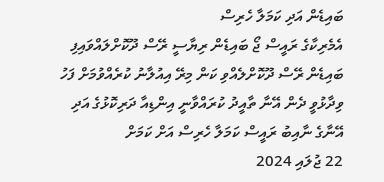ބައިޑެން އަދި ކަމަލާ ހެރިސް
އެމެރިކާގެ ރައީސް ޖޯ ބައިޑެން ރިޔާސީ ރޭސް ދޫކޮށްލައްވައިފި
ބައިޑެން ރޭސް ދޫކޮށްލެއްވި ކަން މިރޭ އިއުލާނު ކުރެއްވުމަށް ފަހު ވިދާޅުވީ ދެން އޭނާ ތާއީދު ކުރައްވާނީ އިންޑިއާ ދަރިކޮޅުގެ އަދި އޭނާގެ ނާއިބު ރައީސް ކަމަލާ ހެރިސް އަށް ކަމަށް
22 ޖުލައި 2024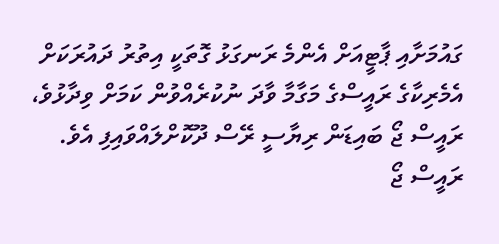ގައުމަށާއި ޕާޓީއަށް އެންމެ ރަނގަޅު ގޮތަކީ އިތުރު ދައުރަކަށް އެމެރިކާގެ ރައީސްގެ މަގާމާ ވާދަ ނުކުރެއްވުން ކަމަށް ވިދާޅުވެ، ރައީސް ޖޯ ބައިޑަން ރިޔާސީ ރޭސް ދޫކޮށްލައްވައިފި އެވެ.
ރައީސް ޖޯ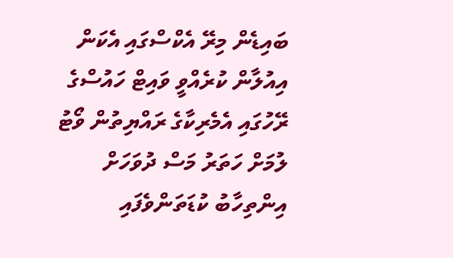ބައިޑެން މިރޭ އެކްސްގައި އެކަން އިއުލާން ކުރެއްވީ ވައިޓް ހައުސްގެ ރޭހުގައި އެމެރިކާގެ ރައްޔިތުން ވޯޓު ލުމަށް ހަތަރު މަސް ދުވަހަށް އިންތިހާބު ކުޑަތަންވެފައި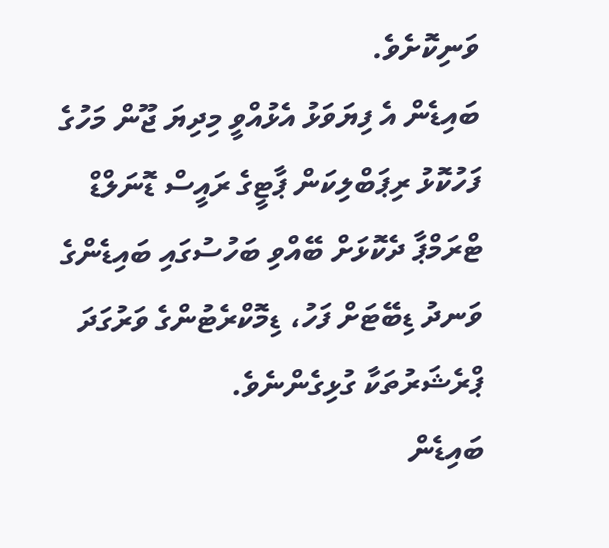ވަނިކޮށެވެ.
ބައިޑެން އެ ފިޔަވަޅު އެޅުއްވީ މިދިޔަ ޖޫން މަހުގެ ފަހުކޮޅު ރިޕަބްލިކަން ޕާޓީގެ ރައީސް ޑޮނަލްޑް ޓްރަމްޕާ ދެކޮޅަށް ބޭއްވި ބަހުސުގައި ބައިޑެންގެ ވަނދު ޑިބޭޓަށް ފަހު، ޑިމޮކްރެޓުންގެ ވަރުގަދަ ޕްރެޝަރުތަކާ ގުޅިގެންނެވެ.
ބައިޑެން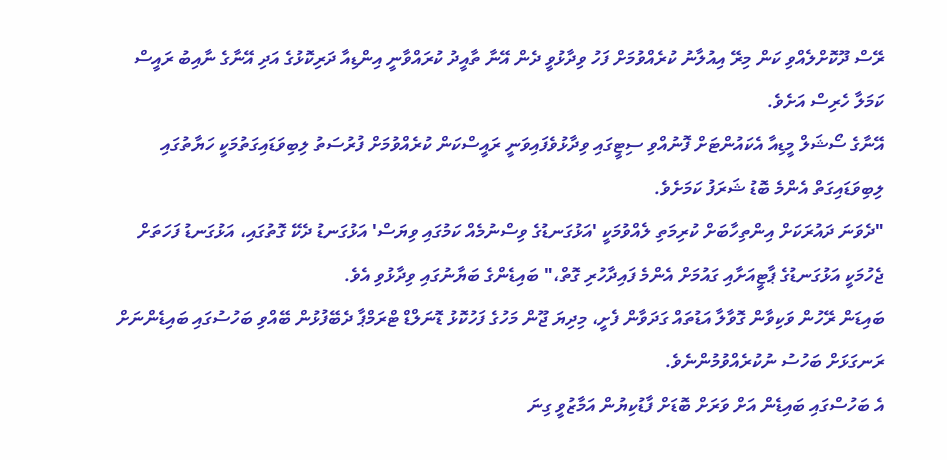ރޭސް ދޫކޮށްލެއްވި ކަން މިރޭ އިއުލާނު ކުރެއްވުމަށް ފަހު ވިދާޅުވީ ދެން އޭނާ ތާއީދު ކުރައްވާނީ އިންޑިއާ ދަރިކޮޅުގެ އަދި އޭނާގެ ނާއިބު ރައީސް ކަމަލާ ހެރިސް އަށެވެ.
އޭނާގެ ސޯޝަލް މީޑިއާ އެކައުންޓަށް ފޮނުއްވި ސިޓީގައި ވިދާޅުވެފައިވަނީ ރައީސްކަން ކުރެއްވުމަށް ފުރުސަތު ލިބިވަޑައިގަތުމަކީ ހަޔާތުގައި ލިބިވަޑައިގަތް އެންމެ ބޮޑު ޝަރަފު ކަމަށެވެ.
"ދެވަނަ ދައުރަކަށް އިންތިހާބަށް ކުރިމަތި ލެއްވުމަކީ 'އަޅުގަނޑުގެ ވިސްނުމެއް ކަމުގައި ވިޔަސް' އަޅުގަނޑު ދެކޭ ގޮތުގައި، އަޅުގަނޑު ފަހަތަށް ޖެހުމަކީ އަޅުގަނޑުގެ ޕާޓީއަށާއި ގައުމަށް އެންމެ ފައިދާހުރި ގޮތް،" ބައިޑެންގެ ބަޔާނުގައި ވިދާޅުވި އެވެ.
ބައިޑަން ރޭހުން ވަކިވާން ގޮވާލާ އަޑުތައް ގަދަވާން ފެށީ، މިދިޔަ ޖޫން މަހުގެ ފަހުކޮޅު ޑޮނަލްޑް ޓްރަމްޕާ ދެބޭފުޅުން ބޭއްވި ބަހުސުގައި ބައިޑެންނަށް ރަނގަޅަށް ބަހުސު ނުކުރެއްވުމުންނެވެ.
އެ ބަހުސްގައި ބައިޑެން އަށް ވަރަށް ބޮޑަށް ފާޑުކިޔުން އަމާޒުވީ ގިނަ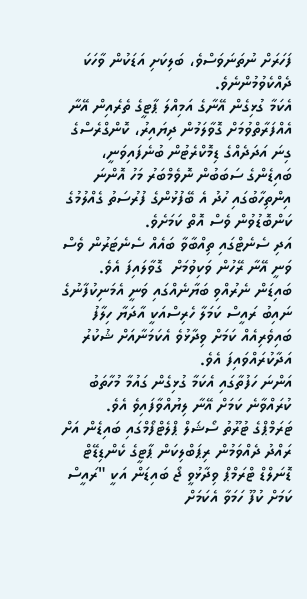ފަހަރަށް ނުތަނަވަސްވެ، ބަލިކަށި އަޑަކުން ވާހަކަ ދެއްކެވުމުންނެވެ.
އެކަމާ ގުޅިގެން އޭނާގެ އަމިއްލަ ޕާޓީގެ ތެރެއިން އޭނާ އެއްފަރާތްވުމަށް ގޮވާލަމުން ދިޔައިރު، ކޮންގްރެސްގެ ގިނަ އަދަދެއްގެ ޑިމޮކްރެޓުން ބުނެފައިވަނީ، ބައިޑެންގެ ސަބަބުން ނޮވެމްބަރު މަހު އޮންނަ އިންތިހާބުގައި ހުދު އެ ބޭފުޅުންގެ ފުރުސަތު ގެއްލުމުގެ ކަންބޮޑުވުން ވެސް އޮތް ކަމަށެވެ.
އަދި ސެނެޓްގައި ތިއްބާވާ ބައެއް ސެނެޓަރުން ވެސް ވަނީ އޭނާ ރޭހުން ވަކިވުމަށް  ގޮވާލައިފަ އެވެ.
ބައިޑަން ނެރުއްވި ބަޔާނެއްގައި ވަނީ އެމަނިކުފާނުގެ ނައިބު ރައީސް ކަމަލާ ހެރިސްއަކީ އާދަޔާ ހިލާފު ބައިވެރިއެއް ކަމަށް ވިދާޅުވެ އެކަމަނާއަށް ޝުކުރު އަދާކުރައްވައިފަ އެވެ.
އަންނަ ހަފުތާގައި އެކަމާ ގުޅިގެން ގައުމާ މުހާތަބު ކުރައްވާނެ ކަމަށް އޭނާ ލިޔުއްވާފައިވެ އެވެ.
ޓަރަމްޕްގެ ޓުރޫތު ސޯޝަލް ޕްލެޓްފޯމްގައި ބައިޑެން އަށް ރައްދު ދެއްވަމުން ރިޕަބްލިކަން ޕާޓީގެ ކެންޑިޑޭޓް ޑޮނަލްޑް ޓްރަމްޕް ވިދާޅުވީ ޖޯ ބައިޑަން އަކީ "ރައީސް ކަމަށް ކުފޫ ހަމަވާ އެކަމަށް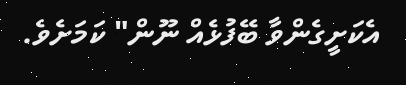އެކަށީގެންވާ ބޭފުޅެއް ނޫން" ކަމަށެވެ.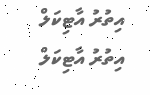އިތުރު އާޓިކަލް
އިތުރު އާޓިކަލް